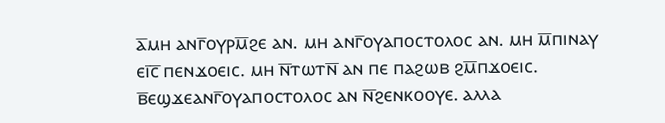ⲁ̅ⲙⲏ ⲁⲛⲅ̅ⲟⲩⲣⲙ̅ϩⲉ ⲁⲛ. ⲙⲏ ⲁⲛⲅ̅ⲟⲩⲁⲡⲟⲥⲧⲟⲗⲟⲥ ⲁⲛ. ⲙⲏ ⲙ̅ⲡⲓⲛⲁⲩ ⲉⲓ̅ⲥ̅ ⲡⲉⲛϫⲟⲉⲓⲥ. ⲙⲏ ⲛ̅ⲧⲱⲧⲛ̅ ⲁⲛ ⲡⲉ ⲡⲁϩⲱⲃ ϩⲙ̅ⲡϫⲟⲉⲓⲥ.
ⲃ̅ⲉϣϫⲉⲁⲛⲅ̅ⲟⲩⲁⲡⲟⲥⲧⲟⲗⲟⲥ ⲁⲛ ⲛ̅ϩⲉⲛⲕⲟⲟⲩⲉ. ⲁⲗⲗⲁ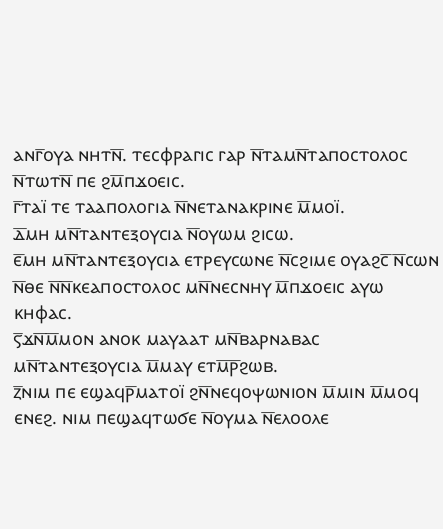ⲁⲛⲅ̅ⲟⲩⲁ ⲛⲏⲧⲛ̅. ⲧⲉⲥⲫⲣⲁⲅⲓⲥ ⲅⲁⲣ ⲛ̅ⲧⲁⲙⲛ̅ⲧⲁⲡⲟⲥⲧⲟⲗⲟⲥ ⲛ̅ⲧⲱⲧⲛ̅ ⲡⲉ ϩⲙ̅ⲡϫⲟⲉⲓⲥ.
ⲅ̅ⲧⲁⲓ̈ ⲧⲉ ⲧⲁⲁⲡⲟⲗⲟⲅⲓⲁ ⲛ̅ⲛⲉⲧⲁⲛⲁⲕⲣⲓⲛⲉ ⲙ̅ⲙⲟⲓ̈.
ⲇ̅ⲙⲏ ⲙⲛ̅ⲧⲁⲛⲧⲉⲝⲟⲩⲥⲓⲁ ⲛ̅ⲟⲩⲱⲙ ϩⲓⲥⲱ.
ⲉ̅ⲙⲏ ⲙⲛ̅ⲧⲁⲛⲧⲉⲝⲟⲩⲥⲓⲁ ⲉⲧⲣⲉⲩⲥⲱⲛⲉ ⲛ̅ⲥϩⲓⲙⲉ ⲟⲩⲁϩⲥ̅ ⲛ̅ⲥⲱⲛ ⲛ̅ⲑⲉ ⲛ̅ⲛ̅ⲕⲉⲁⲡⲟⲥⲧⲟⲗⲟⲥ ⲙⲛ̅ⲛⲉⲥⲛⲏⲩ ⲙ̅ⲡϫⲟⲉⲓⲥ ⲁⲩⲱ ⲕⲏⲫⲁⲥ.
ⲋ̅ϫⲛ̅ⲙ̅ⲙⲟⲛ ⲁⲛⲟⲕ ⲙⲁⲩⲁⲁⲧ ⲙⲛ̅ⲃⲁⲣⲛⲁⲃⲁⲥ ⲙⲛ̅ⲧⲁⲛⲧⲉⲝⲟⲩⲥⲓⲁ ⲙ̅ⲙⲁⲩ ⲉⲧⲙ̅ⲣ̅ϩⲱⲃ.
ⲍ̅ⲛⲓⲙ ⲡⲉ ⲉϣⲁϥⲣ̅ⲙⲁⲧⲟⲓ̈ ϩⲛ̅ⲛⲉϥⲟⲯⲱⲛⲓⲟⲛ ⲙ̅ⲙⲓⲛ ⲙ̅ⲙⲟϥ ⲉⲛⲉϩ. ⲛⲓⲙ ⲡⲉϣⲁϥⲧⲱϭⲉ ⲛ̅ⲟⲩⲙⲁ ⲛ̅ⲉⲗⲟⲟⲗⲉ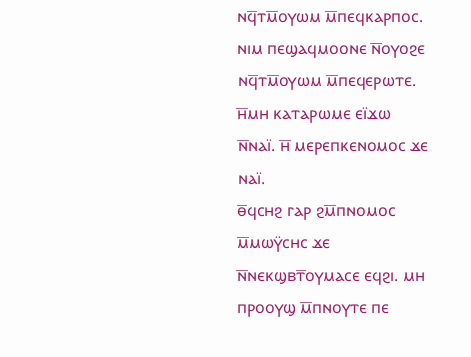ⲛϥ̅ⲧⲙ̅ⲟⲩⲱⲙ ⲙ̅ⲡⲉϥⲕⲁⲣⲡⲟⲥ. ⲛⲓⲙ ⲡⲉϣⲁϥⲙⲟⲟⲛⲉ ⲛ̅ⲟⲩⲟϩⲉ ⲛϥ̅ⲧⲙ̅ⲟⲩⲱⲙ ⲙ̅ⲡⲉϥⲉⲣⲱⲧⲉ.
ⲏ̅ⲙⲏ ⲕⲁⲧⲁⲣⲱⲙⲉ ⲉⲓ̈ϫⲱ ⲛ̅ⲛⲁⲓ̈. ⲏ̅ ⲙⲉⲣⲉⲡⲕⲉⲛⲟⲙⲟⲥ ϫⲉ ⲛⲁⲓ̈.
ⲑ̅ϥⲥⲏϩ ⲅⲁⲣ ϩⲙ̅ⲡⲛⲟⲙⲟⲥ ⲙ̅ⲙⲱⲩ̈ⲥⲏⲥ ϫⲉ ⲛ̅ⲛⲉⲕϣⲃⲧ̅ⲟⲩⲙⲁⲥⲉ ⲉϥϩⲓ. ⲙⲏ ⲡⲣⲟⲟⲩϣ ⲙ̅ⲡⲛⲟⲩⲧⲉ ⲡⲉ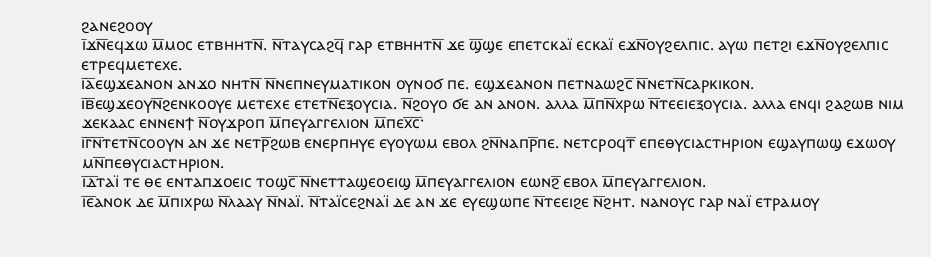ϩⲁⲛⲉϩⲟⲟⲩ
ⲓ̅ϫⲛ̅ⲉϥϫⲱ ⲙ̅ⲙⲟⲥ ⲉⲧⲃⲏⲏⲧⲛ̅. ⲛ̅ⲧⲁⲩⲥⲁϩϥ̅ ⲅⲁⲣ ⲉⲧⲃⲏⲏⲧⲛ̅ ϫⲉ ϣ̅ϣⲉ ⲉⲡⲉⲧⲥⲕⲁⲓ̈ ⲉⲥⲕⲁⲓ̈ ⲉϫⲛ̅ⲟⲩϩⲉⲗⲡⲓⲥ. ⲁⲩⲱ ⲡⲉⲧϩⲓ ⲉϫⲛ̅ⲟⲩϩⲉⲗⲡⲓⲥ ⲉⲧⲣⲉϥⲙⲉⲧⲉⲭⲉ.
ⲓ̅ⲁ̅ⲉϣϫⲉⲁⲛⲟⲛ ⲁⲛϫⲟ ⲛⲏⲧⲛ̅ ⲛ̅ⲛⲉⲡⲛⲉⲩⲙⲁⲧⲓⲕⲟⲛ ⲟⲩⲛⲟϭ ⲡⲉ. ⲉϣϫⲉⲁⲛⲟⲛ ⲡⲉⲧⲛⲁⲱϩⲥ̅ ⲛ̅ⲛⲉⲧⲛ̅ⲥⲁⲣⲕⲓⲕⲟⲛ.
ⲓ̅ⲃ̅ⲉϣϫⲉⲟⲩⲛ̅ϩⲉⲛⲕⲟⲟⲩⲉ ⲙⲉⲧⲉⲭⲉ ⲉⲧⲉⲧⲛ̅ⲉⲝⲟⲩⲥⲓⲁ. ⲛ̅ϩⲟⲩⲟ ϭⲉ ⲁⲛ ⲁⲛⲟⲛ. ⲁⲗⲗⲁ ⲙ̅ⲡⲛ̅ⲭⲣⲱ ⲛ̅ⲧⲉⲉⲓⲉⲝⲟⲩⲥⲓⲁ. ⲁⲗⲗⲁ ⲉⲛϥⲓ ϩⲁϩⲱⲃ ⲛⲓⲙ ϫⲉⲕⲁⲁⲥ ⲉⲛⲛⲉⲛϯ ⲛ̅ⲟⲩϫⲣⲟⲡ ⲙ̅ⲡⲉⲩⲁⲅⲅⲉⲗⲓⲟⲛ ⲙ̅ⲡⲉⲭ̅ⲥ̅·
ⲓ̅ⲅ̅ⲛ̅ⲧⲉⲧⲛ̅ⲥⲟⲟⲩⲛ ⲁⲛ ϫⲉ ⲛⲉⲧⲣ̅ϩⲱⲃ ⲉⲛⲉⲣⲡⲏⲩⲉ ⲉⲩⲟⲩⲱⲙ ⲉⲃⲟⲗ ϩⲛ̅ⲛⲁⲡⲣ̅ⲡⲉ. ⲛⲉⲧⲥⲣⲟϥⲧ̅ ⲉⲡⲉⲑⲩⲥⲓⲁⲥⲧⲏⲣⲓⲟⲛ ⲉϣⲁⲩⲡⲱϣ ⲉϫⲱⲟⲩ ⲙⲛ̅ⲡⲉⲑⲩⲥⲓⲁⲥⲧⲏⲣⲓⲟⲛ.
ⲓ̅ⲇ̅ⲧⲁⲓ̈ ⲧⲉ ⲑⲉ ⲉⲛⲧⲁⲡϫⲟⲉⲓⲥ ⲧⲟϣⲥ̅ ⲛ̅ⲛⲉⲧⲧⲁϣⲉⲟⲉⲓϣ ⲙ̅ⲡⲉⲩⲁⲅⲅⲉⲗⲓⲟⲛ ⲉⲱⲛϩ̅ ⲉⲃⲟⲗ ⲙ̅ⲡⲉⲩⲁⲅⲅⲉⲗⲓⲟⲛ.
ⲓ̅ⲉ̅ⲁⲛⲟⲕ ⲇⲉ ⲙ̅ⲡⲓⲭⲣⲱ ⲛ̅ⲗⲁⲁⲩ ⲛ̅ⲛⲁⲓ̈. ⲛ̅ⲧⲁⲓ̈ⲥⲉϩⲛⲁⲓ̈ ⲇⲉ ⲁⲛ ϫⲉ ⲉⲩⲉϣⲱⲡⲉ ⲛ̅ⲧⲉⲉⲓϩⲉ ⲛ̅ϩⲏⲧ. ⲛⲁⲛⲟⲩⲥ ⲅⲁⲣ ⲛⲁⲓ̈ ⲉⲧⲣⲁⲙⲟⲩ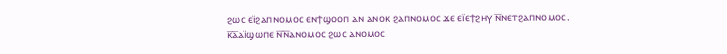ϩⲱⲥ ⲉⲓ̈ϩⲁⲡⲛⲟⲙⲟⲥ ⲉⲛϯϣⲟⲟⲡ ⲁⲛ ⲁⲛⲟⲕ ϩⲁⲡⲛⲟⲙⲟⲥ ϫⲉ ⲉⲓ̈ⲉϯϩⲏⲩ ⲛ̅ⲛⲉⲧϩⲁⲡⲛⲟⲙⲟⲥ.
ⲕ̅ⲁ̅ⲁⲓ̈ϣⲱⲡⲉ ⲛ̅ⲛ̅ⲁⲛⲟⲙⲟⲥ ϩⲱⲥ ⲁⲛⲟⲙⲟⲥ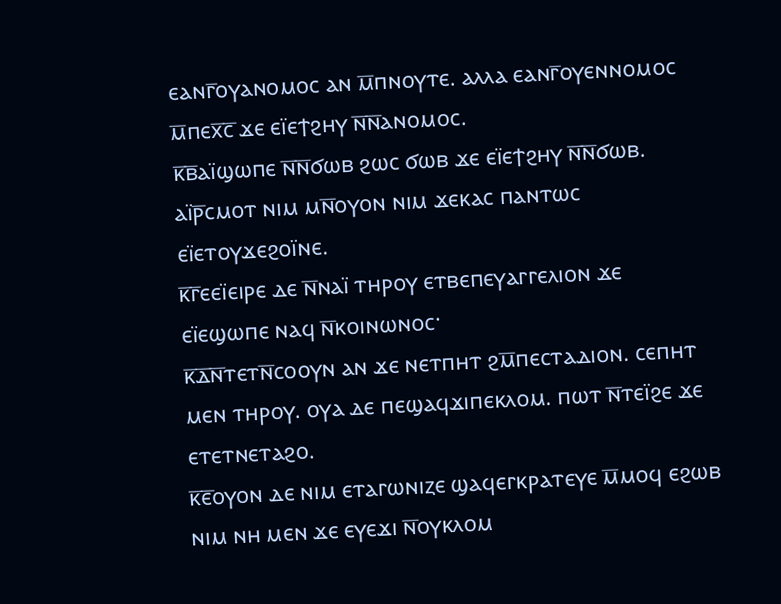ⲉⲁⲛⲅ̅ⲟⲩⲁⲛⲟⲙⲟⲥ ⲁⲛ ⲙ̅ⲡⲛⲟⲩⲧⲉ. ⲁⲗⲗⲁ ⲉⲁⲛⲅ̅ⲟⲩⲉⲛⲛⲟⲙⲟⲥ ⲙ̅ⲡⲉⲭ̅ⲥ̅ ϫⲉ ⲉⲓ̈ⲉϯϩⲏⲩ ⲛ̅ⲛ̅ⲁⲛⲟⲙⲟⲥ.
ⲕ̅ⲃ̅ⲁⲓ̈ϣⲱⲡⲉ ⲛ̅ⲛ̅ϭⲱⲃ ϩⲱⲥ ϭⲱⲃ ϫⲉ ⲉⲓ̈ⲉϯϩⲏⲩ ⲛ̅ⲛ̅ϭⲱⲃ. ⲁⲓ̈ⲣ̅ⲥⲙⲟⲧ ⲛⲓⲙ ⲙⲛ̅ⲟⲩⲟⲛ ⲛⲓⲙ ϫⲉⲕⲁⲥ ⲡⲁⲛⲧⲱⲥ ⲉⲓ̈ⲉⲧⲟⲩϫⲉϩⲟⲓ̈ⲛⲉ.
ⲕ̅ⲅ̅ⲉⲉⲓ̈ⲉⲓⲣⲉ ⲇⲉ ⲛ̅ⲛⲁⲓ̈ ⲧⲏⲣⲟⲩ ⲉⲧⲃⲉⲡⲉⲩⲁⲅⲅⲉⲗⲓⲟⲛ ϫⲉ ⲉⲓ̈ⲉϣⲱⲡⲉ ⲛⲁϥ ⲛ̅ⲕⲟⲓⲛⲱⲛⲟⲥ·
ⲕ̅ⲇ̅ⲛ̅ⲧⲉⲧⲛ̅ⲥⲟⲟⲩⲛ ⲁⲛ ϫⲉ ⲛⲉⲧⲡⲏⲧ ϩⲙ̅ⲡⲉⲥⲧⲁⲇⲓⲟⲛ. ⲥⲉⲡⲏⲧ ⲙⲉⲛ ⲧⲏⲣⲟⲩ. ⲟⲩⲁ ⲇⲉ ⲡⲉϣⲁϥϫⲓⲡⲉⲕⲗⲟⲙ. ⲡⲱⲧ ⲛ̅ⲧⲉⲓ̈ϩⲉ ϫⲉ ⲉⲧⲉⲧⲛⲉⲧⲁϩⲟ.
ⲕ̅ⲉ̅ⲟⲩⲟⲛ ⲇⲉ ⲛⲓⲙ ⲉⲧⲁⲅⲱⲛⲓⲍⲉ ϣⲁϥⲉⲅⲕⲣⲁⲧⲉⲩⲉ ⲙ̅ⲙⲟϥ ⲉϩⲱⲃ ⲛⲓⲙ ⲛⲏ ⲙⲉⲛ ϫⲉ ⲉⲩⲉϫⲓ ⲛ̅ⲟⲩⲕⲗⲟⲙ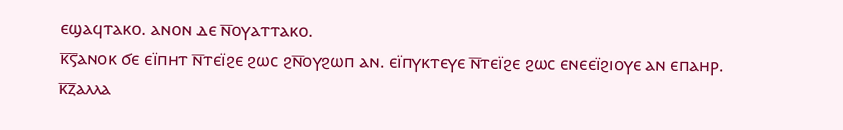ⲉϣⲁϥⲧⲁⲕⲟ. ⲁⲛⲟⲛ ⲇⲉ ⲛ̅ⲟⲩⲁⲧⲧⲁⲕⲟ.
ⲕ̅ⲋ̅ⲁⲛⲟⲕ ϭⲉ ⲉⲓ̈ⲡⲏⲧ ⲛ̅ⲧⲉⲓ̈ϩⲉ ϩⲱⲥ ϩⲛ̅ⲟⲩϩⲱⲡ ⲁⲛ. ⲉⲓ̈ⲡⲩⲕⲧⲉⲩⲉ ⲛ̅ⲧⲉⲓ̈ϩⲉ ϩⲱⲥ ⲉⲛⲉⲉⲓ̈ϩⲓⲟⲩⲉ ⲁⲛ ⲉⲡⲁⲏⲣ.
ⲕ̅ⲍ̅ⲁⲗⲗⲁ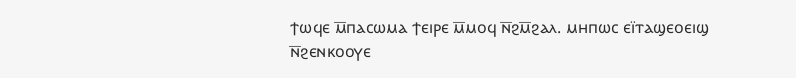ϯⲱϥⲉ ⲙ̅ⲡⲁⲥⲱⲙⲁ ϯⲉⲓⲣⲉ ⲙ̅ⲙⲟϥ ⲛ̅ϩⲙ̅ϩⲁⲗ. ⲙⲏⲡⲱⲥ ⲉⲓ̈ⲧⲁϣⲉⲟⲉⲓϣ ⲛ̅ϩⲉⲛⲕⲟⲟⲩⲉ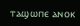ⲧⲁϣⲱⲡⲉ ⲁⲛⲟⲕ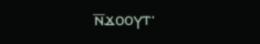ⲛ̅ϫⲟⲟⲩⲧ·